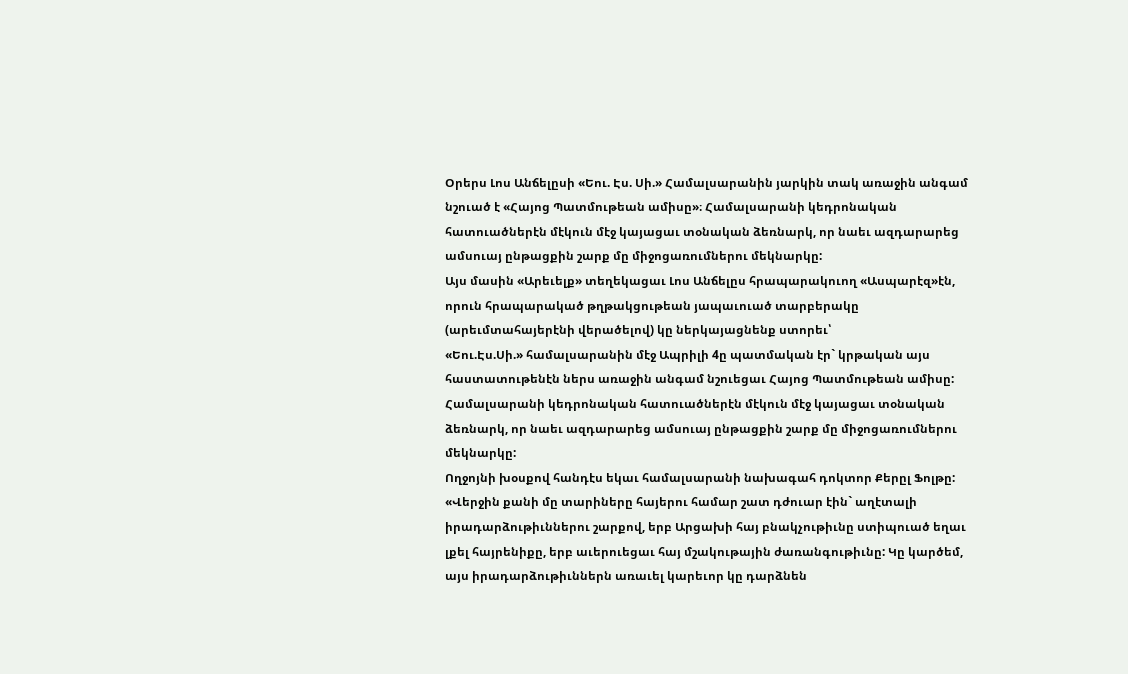Օրերս Լոս Անճելըսի «Եու. Էս. Սի.» Համալսարանին յարկին տակ առաջին անգամ նշուած է «Հայոց Պատմութեան ամիսը»։ Համալսարանի կեդրոնական հատուածներէն մէկուն մէջ կայացաւ տօնական ձեռնարկ, որ նաեւ ազդարարեց ամսուայ ընթացքին շարք մը միջոցառումներու մեկնարկը:
Այս մասին «Արեւելք» տեղեկացաւ Լոս Անճելըս հրապարակուող «Ասպարէզ»էն, որուն հրապարակած թղթակցութեան յապաւուած տարբերակը (արեւմտահայերէնի վերածելով) կը ներկայացնենք ստորեւ՝
«Եու.Էս.Սի.» համալսարանին մէջ Ապրիլի 4ը պատմական էր` կրթական այս հաստատութենէն ներս առաջին անգամ նշուեցաւ Հայոց Պատմութեան ամիսը:
Համալսարանի կեդրոնական հատուածներէն մէկուն մէջ կայացաւ տօնական ձեռնարկ, որ նաեւ ազդարարեց ամսուայ ընթացքին շարք մը միջոցառումներու մեկնարկը:
Ողջոյնի խօսքով հանդէս եկաւ համալսարանի նախագահ դոկտոր Քերըլ Ֆոլթը: «Վերջին քանի մը տարիները հայերու համար շատ դժուար էին` աղէտալի իրադարձութիւններու շարքով, երբ Արցախի հայ բնակչութիւնը ստիպուած եղաւ լքել հայրենիքը, երբ աւերուեցաւ հայ մշակութային ժառանգութիւնը: Կը կարծեմ, այս իրադարձութիւններն առաւել կարեւոր կը դարձնեն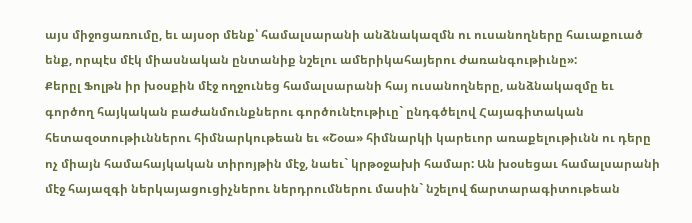այս միջոցառումը, եւ այսօր մենք՝ համալսարանի անձնակազմն ու ուսանողները հաւաքուած ենք, որպէս մէկ միասնական ընտանիք նշելու ամերիկահայերու ժառանգութիւնը»:
Քերըլ Ֆոլթն իր խօսքին մէջ ողջունեց համալսարանի հայ ուսանողները, անձնակազմը եւ գործող հայկական բաժանմունքներու գործունէութիւը` ընդգծելով Հայագիտական հետազօտութիւններու հիմնարկութեան եւ «Շօա» հիմնարկի կարեւոր առաքելութիւնն ու դերը ոչ միայն համահայկական տիրոյթին մէջ, նաեւ` կրթօջախի համար: Ան խօսեցաւ համալսարանի մէջ հայազգի ներկայացուցիչներու ներդրումներու մասին` նշելով ճարտարագիտութեան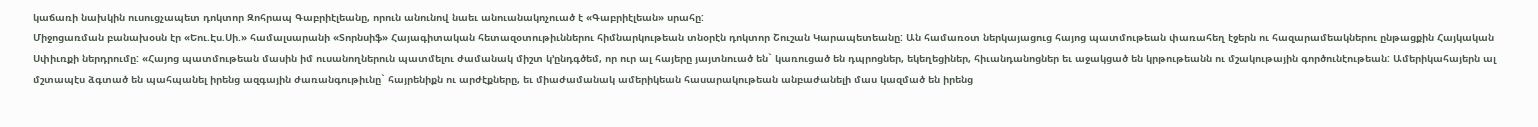կաճառի նախկին ուսուցչապետ դոկտոր Զոհրապ Գաբրիէլեանը, որուն անունով նաեւ անուանակոչուած է «Գաբրիէլեան» սրահը:
Միջոցառման բանախօսն էր «Եու.Էս.Սի.» համալսարանի «Տորնսիֆ» Հայագիտական հետազօտութիւններու հիմնարկութեան տնօրէն դոկտոր Շուշան Կարապետեանը: Ան համառօտ ներկայացուց հայոց պատմութեան փառահեղ էջերն ու հազարամեակներու ընթացքին Հայկական Սփիւռքի ներդրումը: «Հայոց պատմութեան մասին իմ ուսանողներուն պատմելու ժամանակ միշտ կ՚ընդգծեմ, որ ուր ալ հայերը յայտնուած են` կառուցած են դպրոցներ, եկեղեցիներ, հիւանդանոցներ եւ աջակցած են կրթութեանն ու մշակութային գործունէութեան: Ամերիկահայերն ալ մշտապէս ձգտած են պահպանել իրենց ազգային ժառանգութիւնը` հայրենիքն ու արժէքները, եւ միաժամանակ ամերիկեան հասարակութեան անբաժանելի մաս կազմած են իրենց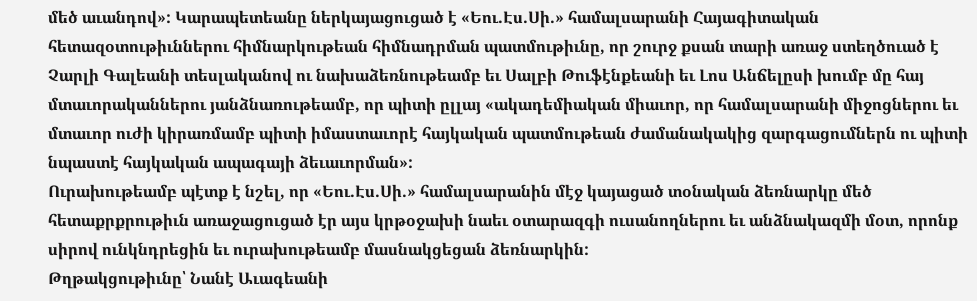մեծ աւանդով»: Կարապետեանը ներկայացուցած է «Եու.Էս.Սի.» համալսարանի Հայագիտական հետազօտութիւններու հիմնարկութեան հիմնադրման պատմութիւնը, որ շուրջ քսան տարի առաջ ստեղծուած է Չարլի Գալեանի տեսլականով ու նախաձեռնութեամբ եւ Սալբի Թուֆէնքեանի եւ Լոս Անճելըսի խումբ մը հայ մտաւորականներու յանձնառութեամբ, որ պիտի ըլլայ «ակադեմիական միաւոր, որ համալսարանի միջոցներու եւ մտաւոր ուժի կիրառմամբ պիտի իմաստաւորէ հայկական պատմութեան ժամանակակից զարգացումներն ու պիտի նպաստէ հայկական ապագայի ձեւաւորման»:
Ուրախութեամբ պէտք է նշել, որ «Եու.Էս.Սի.» համալսարանին մէջ կայացած տօնական ձեռնարկը մեծ հետաքրքրութիւն առաջացուցած էր այս կրթօջախի նաեւ օտարազգի ուսանողներու եւ անձնակազմի մօտ, որոնք սիրով ունկնդրեցին եւ ուրախութեամբ մասնակցեցան ձեռնարկին:
Թղթակցութիւնը՝ Նանէ Աւագեանի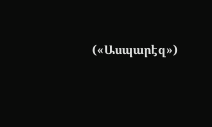(«Ասպարէզ»)